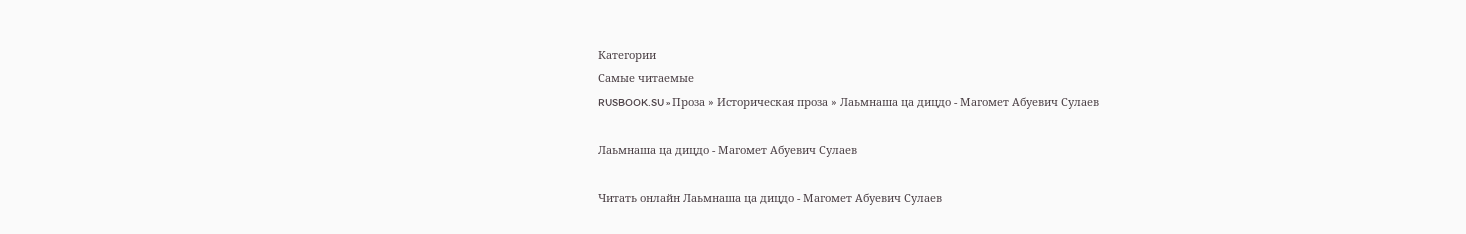Категории
Самые читаемые
RUSBOOK.SU » Проза » Историческая проза » Лаьмнаша ца дицдо - Магомет Абуевич Сулаев

Лаьмнаша ца дицдо - Магомет Абуевич Сулаев

Читать онлайн Лаьмнаша ца дицдо - Магомет Абуевич Сулаев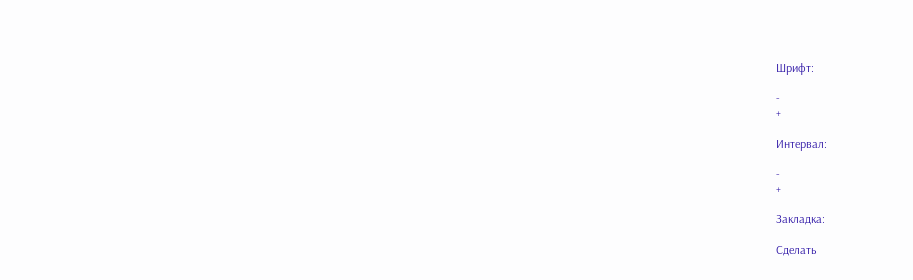Шрифт:

-
+

Интервал:

-
+

Закладка:

Сделать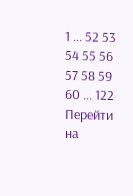1 ... 52 53 54 55 56 57 58 59 60 ... 122
Перейти на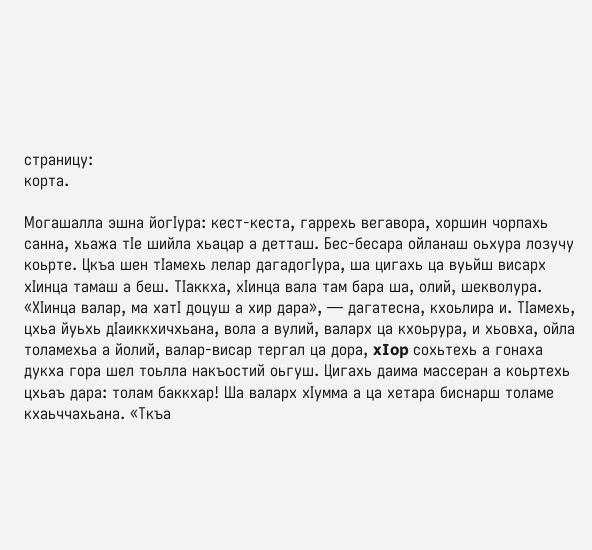страницу:
корта.

Могашалла эшна йогIура: кест-кеста, гаррехь вегавора, хоршин чорпахь санна, хьажа тIе шийла хьацар а детташ. Бес-бесара ойланаш оьхура лозучу коьрте. Цкъа шен тIамехь лелар дагадогIура, ша цигахь ца вуьйш висарх хIинца тамаш а беш. ТIаккха, хIинца вала там бара ша, олий, шекволура. «ХIинца валар, ма хатI доцуш а хир дара», — дагатесна, кхоьлира и. ТIамехь, цхьа йуьхь дIаиккхичхьана, вола а вулий, валарх ца кхоьрура, и хьовха, ойла толамехьа а йолий, валар-висар тергал ца дора, xIop сохьтехь а гонаха дукха гора шел тоьлла накъостий оьгуш. Цигахь даима массеран а коьртехь цхьаъ дара: толам баккхар! Ша валарх хIумма а ца хетара биснарш толаме кхаьччахьана. «Ткъа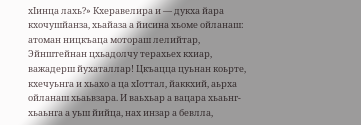хIинца лахь?» Кхеравелира и — дукха йара кхочушйанза, хьайаза а йисина хьоме ойланаш: атоман ницкъаца мотораш лелийтар, Эйнштейнан цхьадолчу терахьех кхиар, важадерш йухаталлар! Цкъацца цуьнан коьрте, кхечуьнга и хьахо а ца хIоттал, йаккхий, аьрха ойланаш хьаьвзара. И ваьхьар а вацара хьаьнг-хьаьнга а уьш йийца, нах инзар а бевлла,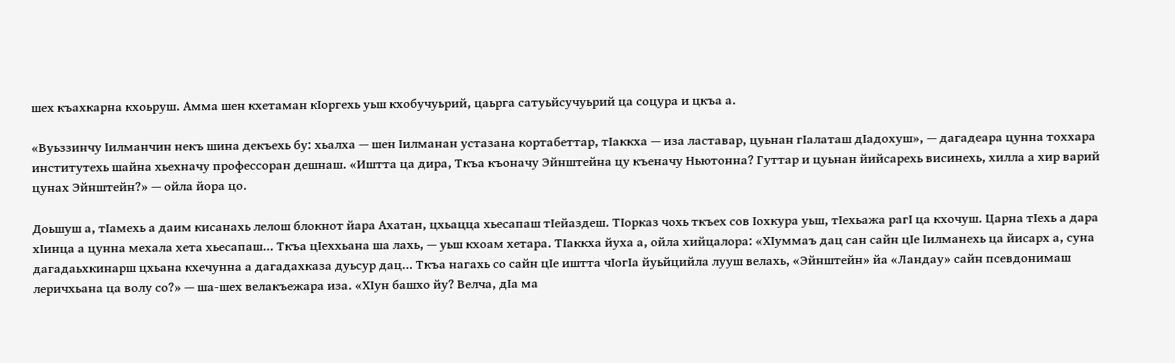шех къахкарна кхоьруш. Амма шен кхетаман кIоргехь уьш кхобучуьрий, цаьрга сатуьйсучуьрий ца соцура и цкъа а.

«Вуьззинчу Iилманчин некъ шина декъехь бу: хьалха — шен Iилманан устазана кортабеттар, тIаккха — иза ластавар, цуьнан гIалаташ дIадохуш», — дагадеара цунна тоххара институтехь шайна хьехначу профессоран дешнаш. «Иштта ца дира, Ткъа къоначу Эйнштейна цу къеначу Ньютонна? Гуттар и цуьнан йийсарехь висинехь, хилла а хир варий цунах Эйнштейн?» — ойла йора цо.

Доьшуш а, тIамехь а даим кисанахь лелош блокнот йара Ахатан, цхьацца хьесапаш тIейаздеш. ТIорказ чохь ткъех сов Iохкура уьш, тIехьажа paгI ца кхочуш. Царна тIехь а дара хIинца а цунна мехала хета хьесапаш… Ткъа цIеххьана ша лахь, — уьш кхоам хетара. ТIаккха йуха а, ойла хийцалора: «ХIуммаъ дац сан сайн цIе Iилманехь ца йисарх а, суна дагадаьхкинарш цхьана кхечунна а дагадахказа дуьсур дац… Ткъа нагахь со сайн цIе иштта чIогIа йуьйцийла лууш велахь, «Эйнштейн» йа «Ландау» сайн псевдонимаш леричхьана ца волу со?» — ша-шех велакъежара иза. «ХIун башхо йу? Велча, дIа ма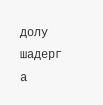долу шадерг а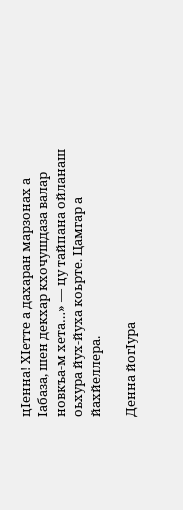цIенна! ХIетте а дахаран марзонах а Iабаза, шен декхар кхочушдаза валар новкъа-м хета…» — цу тайпана ойланаш оьхура йух-йуха коьрте. Цамгар а йахйеллера.

Денна йогIура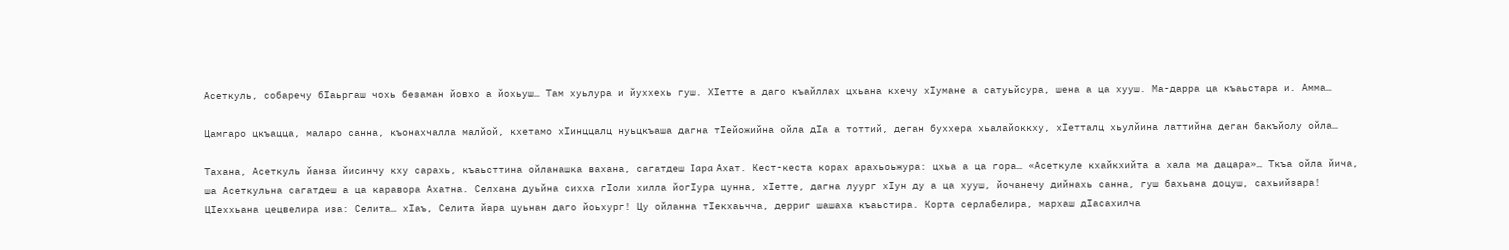Асеткуль, собаречу бIаьргаш чохь безаман йовхо а йохьуш… Там хуьлура и йуххехь гуш. ХIетте а даго къайллах цхьана кхечу хIумане а сатуьйсура, шена а ца хууш. Ма-дарра ца къаьстара и. Амма…

Цамгаро цкъацца, маларо санна, къонахчалла малйой, кхетамо хIинццалц нуьцкъаша дагна тIейожийна ойла дIа а тоттий, деган буххера хьалайоккху, хIетталц хьулйина латтийна деган бакъйолу ойла…

Тахана, Асеткуль йанза йисинчу кху сарахь, къаьсттина ойланашка вахана, сагатдеш Iapa Ахат. Кест-кеста корах арахьоьжура: цхьа а ца гора… «Асеткуле кхайкхийта а хала ма дацара»… Ткъа ойла йича, ша Асеткульна сагатдеш а ца каравора Ахатна. Селхана дуьйна сихха гIоли хилла йогIура цунна, хIетте, дагна луург хIун ду а ца хууш, йочанечу дийнахь санна, гуш бахьана доцуш, сахьийзара! ЦIеххьана цецвелира иза: Селита… хIаъ, Селита йара цуьнан даго йоьхург! Цу ойланна тIекхаьчча, дерриг шашаха къаьстира. Корта серлабелира, мархаш дIасахилча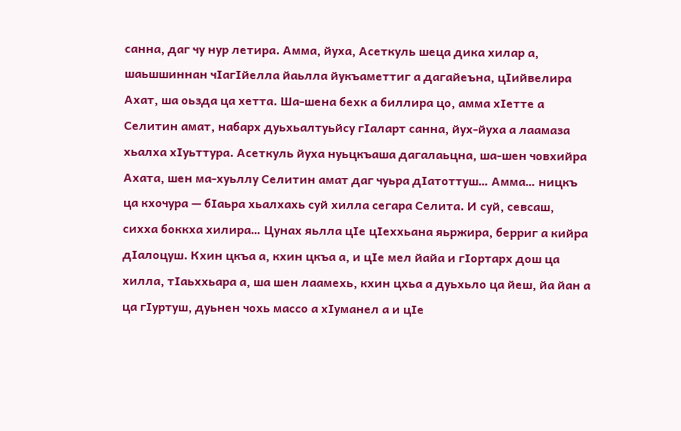санна, даг чу нур летира. Амма, йуха, Асеткуль шеца дика хилар а, шаьшшиннан чIагIйелла йаьлла йукъаметтиг а дагайеъна, цIийвелира Ахат, ша оьзда ца хетта. Ша-шена бехк а биллира цо, амма хIетте а Селитин амат, набарх дуьхьалтуьйсу гIаларт санна, йух-йуха а лаамаза хьалха хIуьттура. Асеткуль йуха нуьцкъаша дагалаьцна, ша-шен човхийра Ахата, шен ма-хуьллу Селитин амат даг чуьра дIатоттуш… Амма… ницкъ ца кхочура — бIаьра хьалхахь суй хилла сегара Селита. И суй, севсаш, сихха боккха хилира… Цунах яьлла цIе цIеххьана яьржира, берриг а кийра дIалоцуш. Кхин цкъа а, кхин цкъа а, и цIе мел йайа и гIортарх дош ца хилла, тIаьххьара а, ша шен лаамехь, кхин цхьа а дуьхьло ца йеш, йа йан а ца гIуртуш, дуьнен чохь массо а хIуманел а и цIе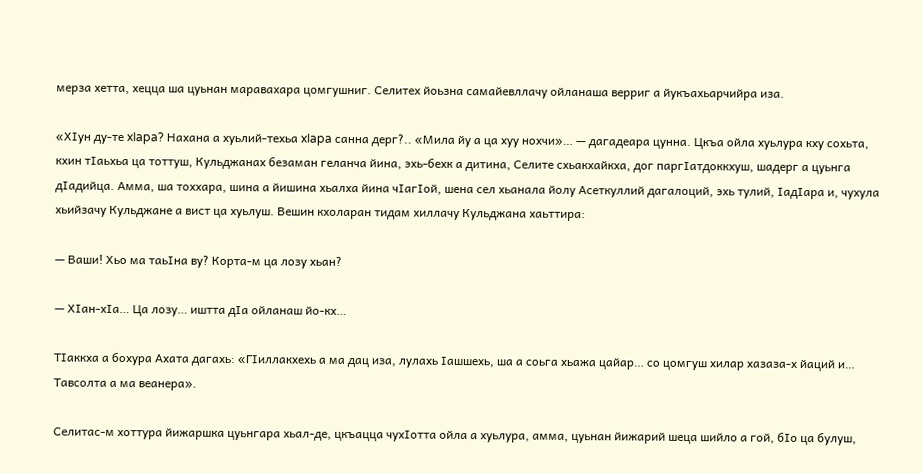мерза хетта, хецца ша цуьнан маравахара цомгушниг. Селитех йоьзна самайевллачу ойланаша верриг а йукъахьарчийра иза.

«ХIун ду-те xIapa? Нахана а хуьлий-техьа xIapa санна дерг?.. «Мила йу а ца хуу нохчи»… — дагадеара цунна. Цкъа ойла хуьлура кху сохьта, кхин тIаьхьа ца тоттуш, Кульджанах безаман геланча йина, эхь-бехк а дитина, Селите схьакхайкха, дог паргIатдоккхуш, шадерг а цуьнга дIадийца. Амма, ша тоххара, шина а йишина хьалха йина чIагIой, шена сел хьанала йолу Асеткуллий дагалоций, эхь тулий, IадIара и, чухула хьийзачу Кульджане а вист ца хуьлуш. Вешин кхоларан тидам хиллачу Кульджана хаьттира:

— Ваши! Хьо ма таьIна ву? Корта-м ца лозу хьан?

— ХIан-хIа… Ца лозу… иштта дIа ойланаш йо-кх…

ТIаккха а бохура Ахата дагахь: «ГIиллакхехь а ма дац иза, лулахь Iашшехь, ша а соьга хьажа цайар… со цомгуш хилар хазаза-х йаций и… Тавсолта а ма веанера».

Селитас-м хоттура йижаршка цуьнгара хьал-де, цкъацца чухIотта ойла а хуьлура, амма, цуьнан йижарий шеца шийло а гой, бIо ца булуш,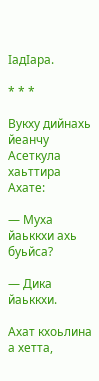IадIара.

* * *

Вукху дийнахь йеанчу Асеткула хаьттира Ахате:

— Муха йаьккхи ахь буьйса?

— Дика йаьккхи.

Ахат кхоьлина а хетта,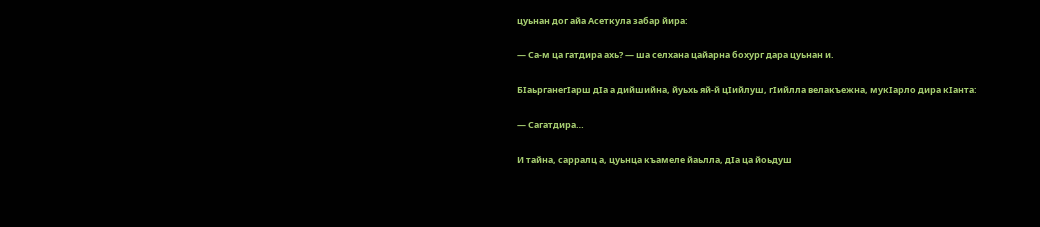цуьнан дог айа Асеткула забар йира:

— Са-м ца гатдира ахь? — ша селхана цайарна бохург дара цуьнан и.

БIаьрганегIарш дIа а дийшийна, йуьхь яй-й цIийлуш, гIийлла велакъежна, мукIарло дира кIанта:

— Сагатдира…

И тайна, сарралц а, цуьнца къамеле йаьлла, дIа ца йоьдуш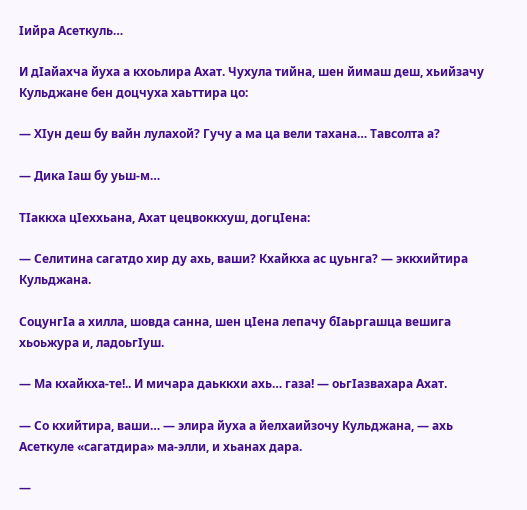Iийра Асеткуль…

И дIайахча йуха а кхоьлира Ахат. Чухула тийна, шен йимаш деш, хьийзачу Кульджане бен доцчуха хаьттира цо:

— ХIун деш бу вайн лулахой? Гучу а ма ца вели тахана… Тавсолта а?

— Дика Iаш бу уьш-м…

ТIаккха цIеххьана, Ахат цецвоккхуш, догцIена:

— Селитина сагатдо хир ду ахь, ваши? Кхайкха ас цуьнга? — эккхийтира Кульджана.

СоцунгIа а хилла, шовда санна, шен цIена лепачу бIаьргашца вешига хьоьжура и, ладоьгIуш.

— Ма кхайкха-те!.. И мичара даьккхи ахь… газа! — оьгIазвахара Ахат.

— Со кхийтира, ваши… — элира йуха а йелхаийзочу Кульджана, — ахь Асеткуле «сагатдира» ма-элли, и хьанах дара.

—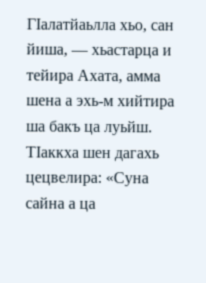ГIалатйаьлла хьо, сан йиша, — хьастарца и тейира Ахата, амма шена а эхь-м хийтира ша бакъ ца луьйш. ТIаккха шен дагахь цецвелира: «Суна сайна а ца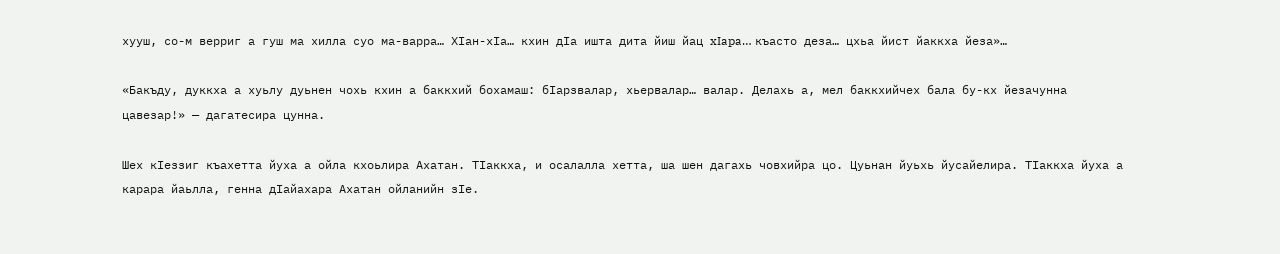хууш, со-м верриг а гуш ма хилла суо ма-варра… ХIан-хIа… кхин дIа ишта дита йиш йац xIapa… къасто деза… цхьа йист йаккха йеза»…

«Бакъду, дуккха а хуьлу дуьнен чохь кхин а баккхий бохамаш: бIарзвалар, хьервалар… валар. Делахь а, мел баккхийчех бала бу-кх йезачунна цавезар!» — дагатесира цунна.

Шех кIеззиг къахетта йуха а ойла кхоьлира Ахатан. ТIаккха, и осалалла хетта, ша шен дагахь човхийра цо. Цуьнан йуьхь йусайелира. ТIаккха йуха а карара йаьлла, генна дIайахара Ахатан ойланийн зIе.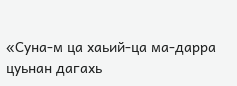«Суна-м ца хаьий-ца ма-дарра цуьнан дагахь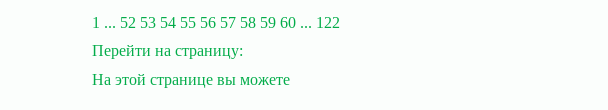1 ... 52 53 54 55 56 57 58 59 60 ... 122
Перейти на страницу:
На этой странице вы можете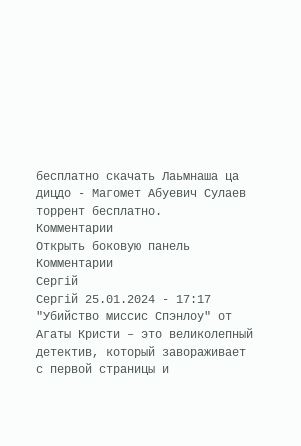бесплатно скачать Лаьмнаша ца дицдо - Магомет Абуевич Сулаев торрент бесплатно.
Комментарии
Открыть боковую панель
Комментарии
Сергій
Сергій 25.01.2024 - 17:17
"Убийство миссис Спэнлоу" от Агаты Кристи – это великолепный детектив, который завораживает с первой страницы и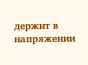держит в напряжении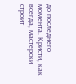до последнего момента. Кристи, как всегда, мастерски строит